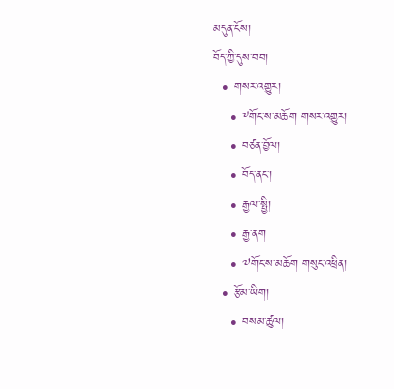མདུན་ངོས།
བོད་ཀྱི་དུས་བབ།
  • གསར་འགྱུར།
    • ༸གོང་ས་མཆོག གསར་འགྱུར།
    • བཙན་བྱོལ།
    • བོད་ནང་།
    • རྒྱལ་སྤྱི།
    • རྒྱ་ནག
    • ༧གོང་ས་མཆོག གསུང་འཕྲིན།
  • རྩོམ་ཡིག།
    • བསམ་ཚུལ།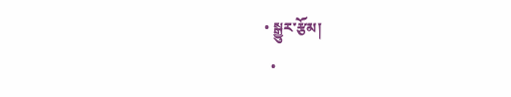• སྒྱུར་རྩོམ།
  •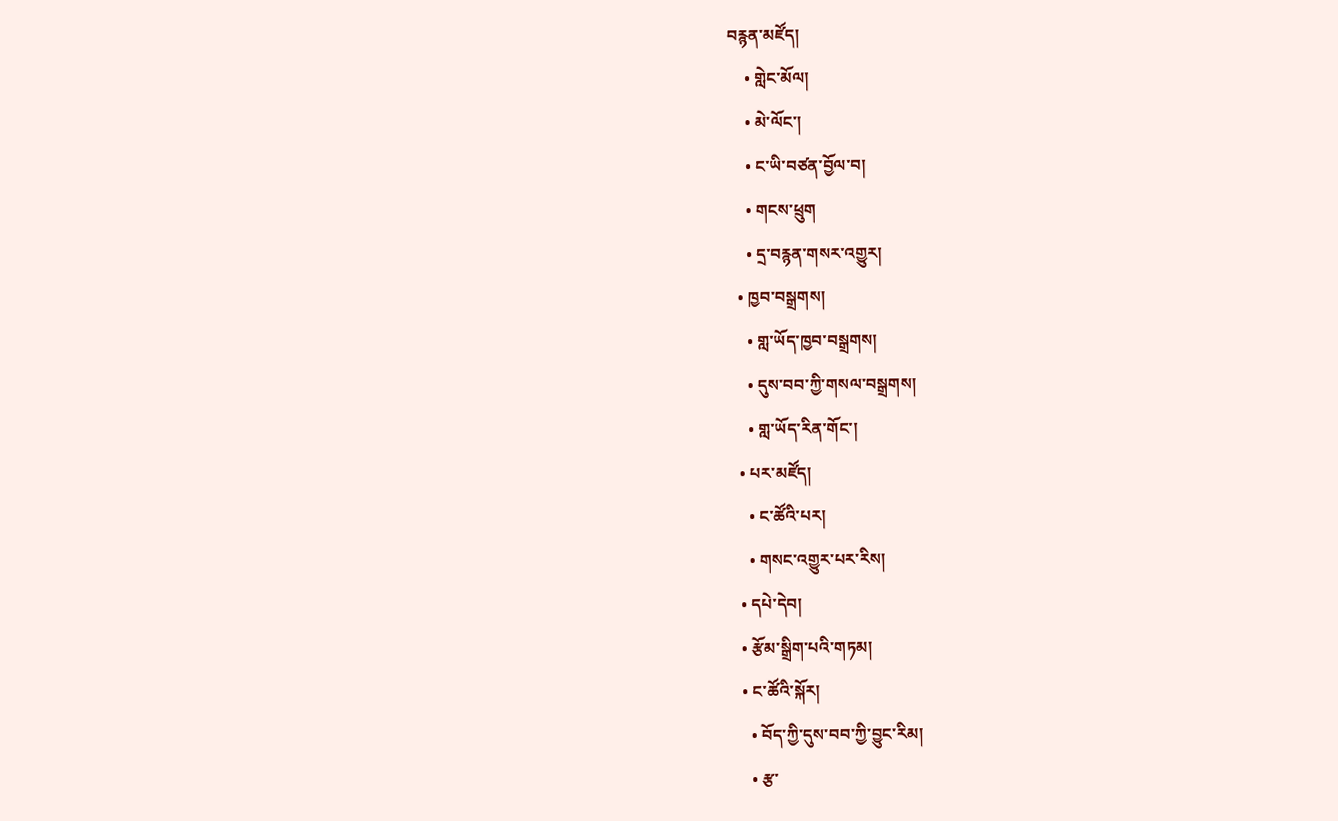བརྙན་མཛོད།
    • གླེང་མོལ།
    • མེ་ལོང་།
    • ང་ཡི་བཙན་བྱོལ་བ།
    • གངས་ཕྲུག
    • དྲ་བརྙན་གསར་འགྱུར།
  • ཁྱབ་བསྒྲགས།
    • གླ་ཡོད་ཁྱབ་བསྒྲགས།
    • དུས་བབ་ཀྱི་གསལ་བསྒྲགས།
    • གླ་ཡོད་རིན་གོང་།
  • པར་མཛོད།
    • ང་ཚོའི་པར།
    • གསང་འགྱུར་པར་རིས།
  • དཔེ་དེབ།
  • རྩོམ་སྒྲིག་པའི་གཏམ།
  • ང་ཚོའི་སྐོར།
    • བོད་ཀྱི་དུས་བབ་ཀྱི་བྱུང་རིམ།
    • རྩ་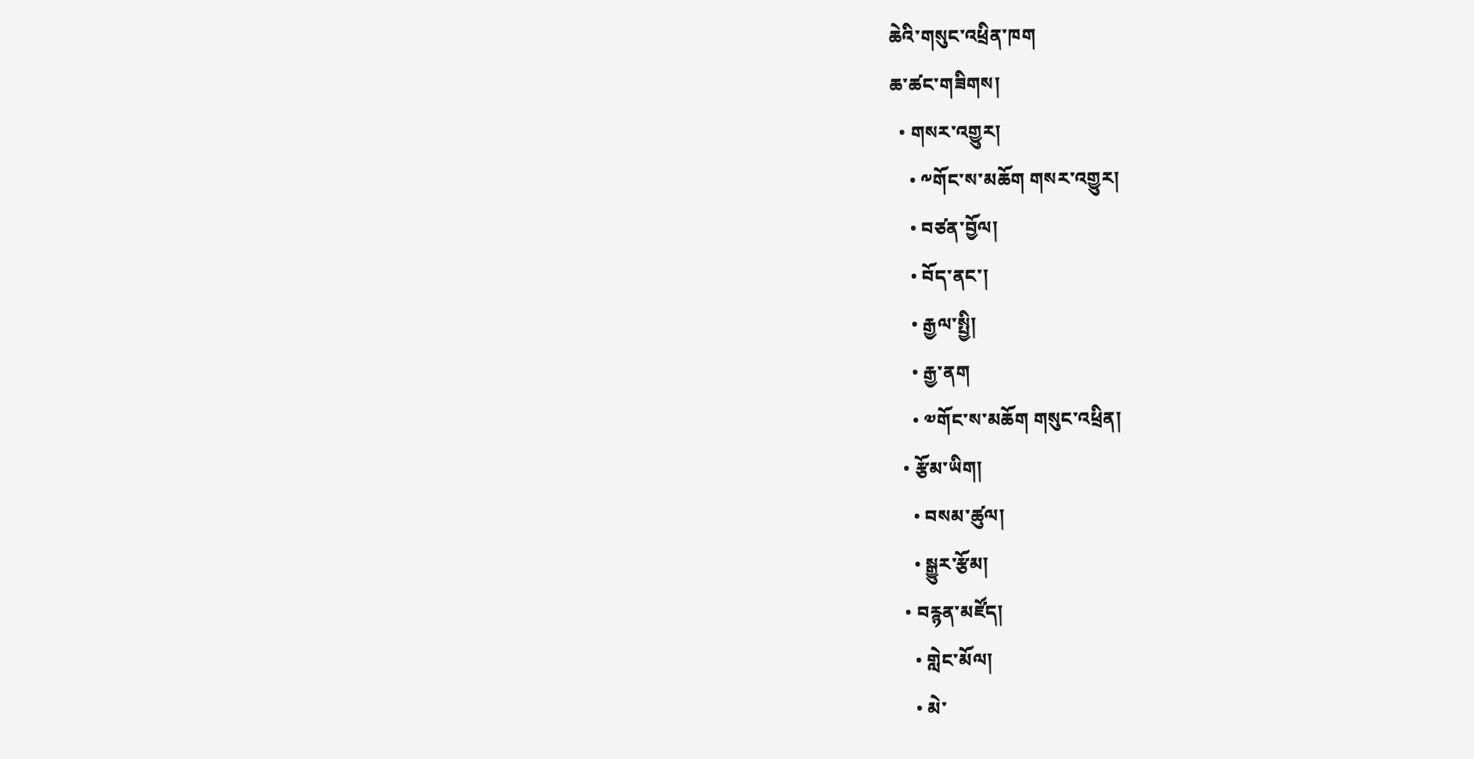ཆེའི་གསུང་འཕྲིན་ཁག
ཆ་ཚང་གཟིགས།
  • གསར་འགྱུར།
    • ༸གོང་ས་མཆོག གསར་འགྱུར།
    • བཙན་བྱོལ།
    • བོད་ནང་།
    • རྒྱལ་སྤྱི།
    • རྒྱ་ནག
    • ༧གོང་ས་མཆོག གསུང་འཕྲིན།
  • རྩོམ་ཡིག།
    • བསམ་ཚུལ།
    • སྒྱུར་རྩོམ།
  • བརྙན་མཛོད།
    • གླེང་མོལ།
    • མེ་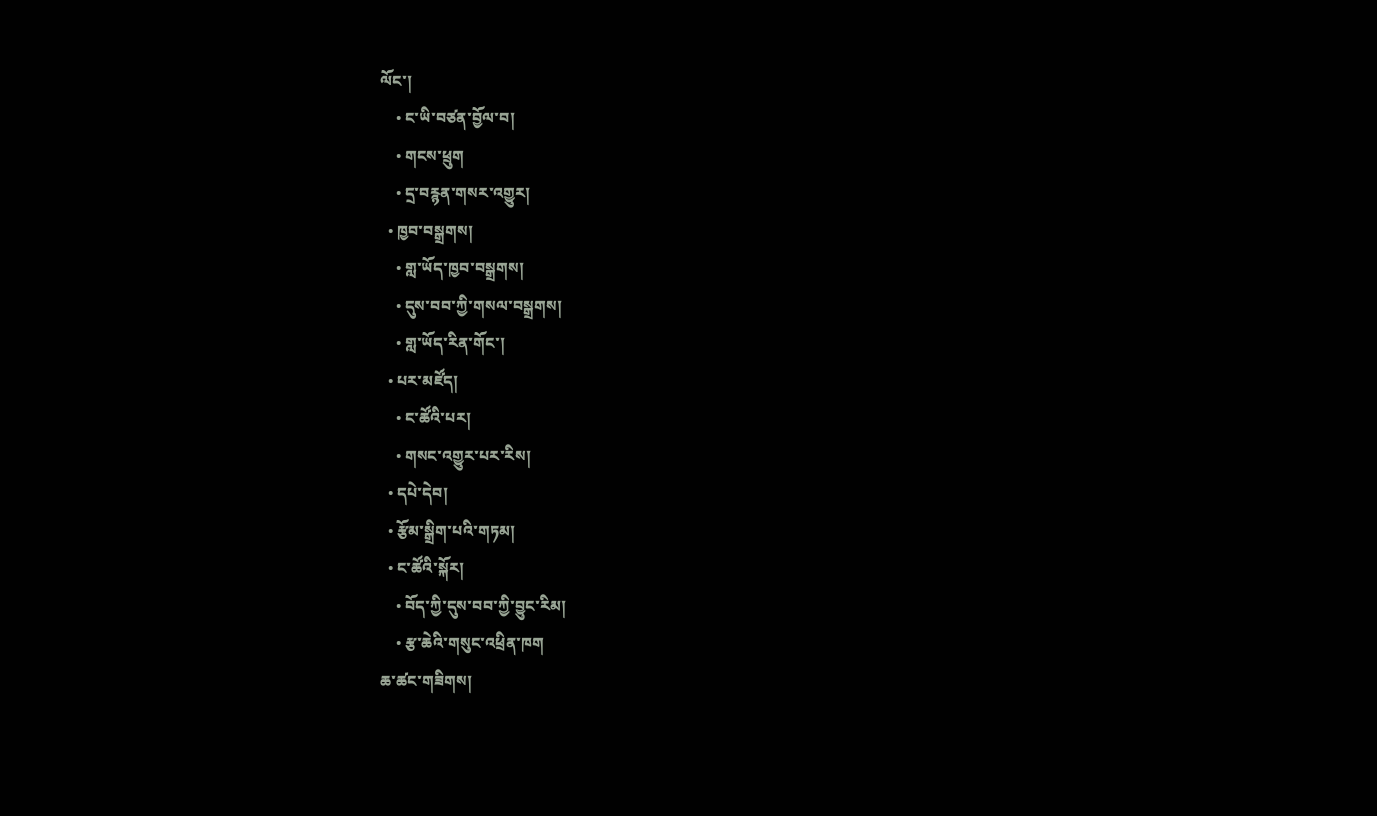ལོང་།
    • ང་ཡི་བཙན་བྱོལ་བ།
    • གངས་ཕྲུག
    • དྲ་བརྙན་གསར་འགྱུར།
  • ཁྱབ་བསྒྲགས།
    • གླ་ཡོད་ཁྱབ་བསྒྲགས།
    • དུས་བབ་ཀྱི་གསལ་བསྒྲགས།
    • གླ་ཡོད་རིན་གོང་།
  • པར་མཛོད།
    • ང་ཚོའི་པར།
    • གསང་འགྱུར་པར་རིས།
  • དཔེ་དེབ།
  • རྩོམ་སྒྲིག་པའི་གཏམ།
  • ང་ཚོའི་སྐོར།
    • བོད་ཀྱི་དུས་བབ་ཀྱི་བྱུང་རིམ།
    • རྩ་ཆེའི་གསུང་འཕྲིན་ཁག
ཆ་ཚང་གཟིགས།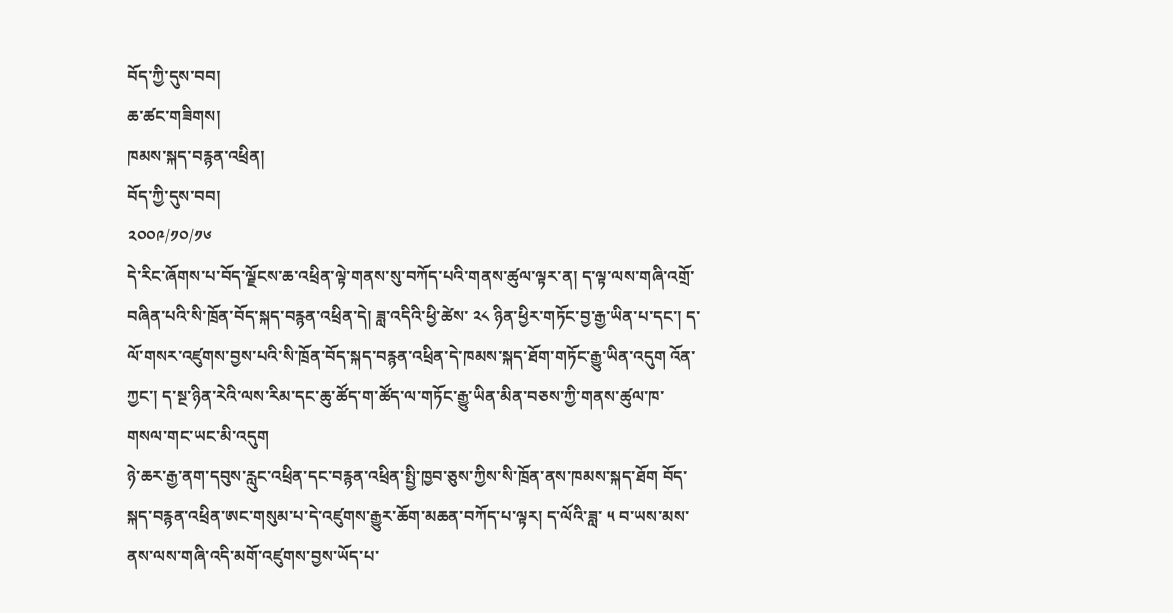བོད་ཀྱི་དུས་བབ།
ཆ་ཚང་གཟིགས།
ཁམས་སྐད་བརྙན་འཕྲིན།
བོད་ཀྱི་དུས་བབ།
༢༠༠༩/༡༠/༡༦
དེ་རིང་ཞོགས་པ་བོད་ལྗོངས་ཆ་འཕྲིན་ལྟེ་གནས་སུ་བཀོད་པའི་གནས་ཚུལ་ལྟར་ན། ད་ལྟ་ལས་གཞི་འགྲོ་བཞིན་པའི་སི་ཁྲོན་བོད་སྐད་བརྙན་འཕྲིན་དེ། ཟླ་འདིའི་ཕྱི་ཚེས་ ༢༨ ཉིན་ཕྱིར་གཏོང་བྱ་རྒྱ་ཡིན་པ་དང་། ད་ལོ་གསར་འཛུགས་བྱས་པའི་སི་ཁྲོན་བོད་སྐད་བརྙན་འཕྲིན་དེ་ཁམས་སྐད་ཐོག་གཏོང་རྒྱུ་ཡིན་འདུག འོན་ཀྱང་། ད་སྔ་ཉིན་རེའི་ལས་རིམ་དང་ཆུ་ཚོད་ག་ཚོད་ལ་གཏོང་རྒྱུ་ཡིན་མིན་བཅས་ཀྱི་གནས་ཚུལ་ཁ་གསལ་གང་ཡང་མི་འདུག
ཉེ་ཆར་རྒྱ་ནག་དབུས་རླུང་འཕྲིན་དང་བརྙན་འཕྲིན་སྤྱི་ཁྱབ་ཅུས་ཀྱིས་སི་ཁྲོན་ནས་ཁམས་སྐད་ཐོག བོད་སྐད་བརྙན་འཕྲིན་ཨང་གསུམ་པ་དེ་འཛུགས་རྒྱུར་ཆོག་མཆན་བཀོད་པ་ལྟར། ད་ལོའི་ཟླ་ ༥ བ་ཡས་མས་ནས་ལས་གཞི་འདི་མགོ་འཛུགས་བྱས་ཡོད་པ་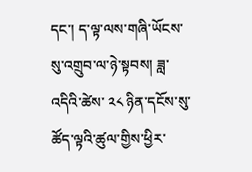དང་། ད་ལྟ་ལས་གཞི་ཡོངས་སུ་འགྲུབ་ལ་ཉེ་སྟབས། ཟླ་འདིའི་ཚེས་ ༢༨ ཉིན་དངོས་སུ་ཚོད་ལྟའི་ཚུལ་གྱིས་ཕྱིར་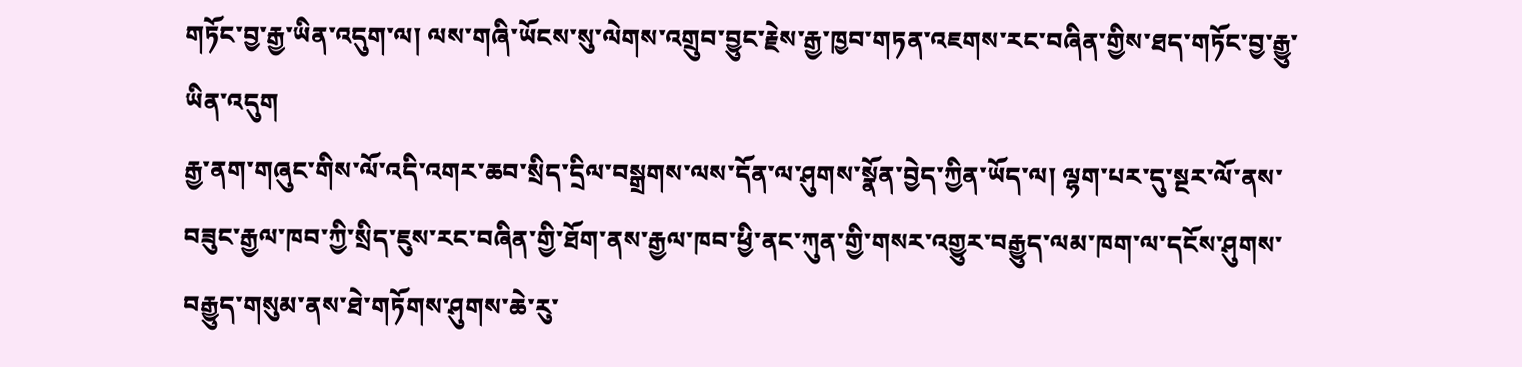གཏོང་བྱ་རྒྱ་ཡིན་འདུག་ལ། ལས་གཞི་ཡོངས་སུ་ལེགས་འགྲུབ་བྱུང་རྗེས་རྒྱ་ཁྱབ་གཏན་འཇགས་རང་བཞིན་གྱིས་ཐད་གཏོང་བྱ་རྒྱུ་ཡིན་འདུག
རྒྱ་ནག་གཞུང་གིས་ལོ་འདི་འགར་ཆབ་སྲིད་དྲིལ་བསྒྲགས་ལས་དོན་ལ་ཤུགས་སྣོན་བྱེད་ཀྱིན་ཡོད་ལ། ལྷག་པར་དུ་སྔར་ལོ་ནས་བཟུང་རྒྱལ་ཁབ་ཀྱི་སྲིད་ཇུས་རང་བཞིན་གྱི་ཐོག་ནས་རྒྱལ་ཁབ་ཕྱི་ནང་ཀུན་གྱི་གསར་འགྱུར་བརྒྱུད་ལམ་ཁག་ལ་དངོས་ཤུགས་བརྒྱུད་གསུམ་ནས་ཐེ་གཏོགས་ཤུགས་ཆེ་རུ་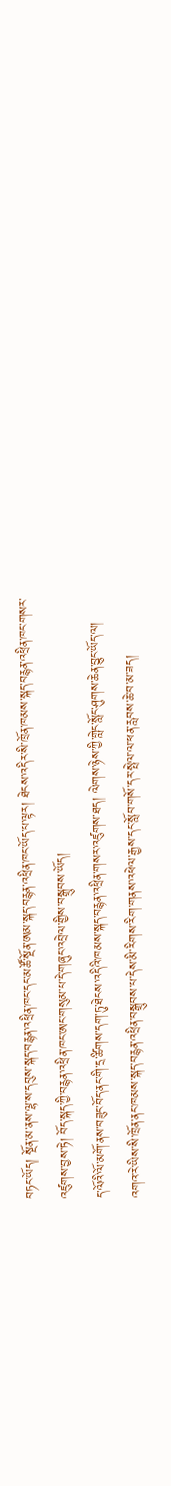བཏང་ཡོད། སྔོན་མ་ནས་ལྷ་ས་དབུས་སྐད་བརྙན་འཕྲིན་ཁང་དང་མཚོ་སྔོན་ཨམ་སྐད་བརྙན་འཕྲིན་ཁང་ཡོད་པ་ལྟར། ཐེངས་འདིར་སི་ཁྲོན་ཁམས་སྐད་བརྙན་འཕྲིན་ཁང་གསར་འཛུགས་བྱས་ཏེ། བོད་སྐད་ཀྱི་བརྙན་འཕྲིན་ཁང་ཨང་གསུམ་པ་དེ་གཞུང་འབྲེལ་གྱིས་བསྒྲུབས་ཡོད།
ད་ལོའི་ལོ་མགོ་ནས་བཟུང་བོད་ནང་གི་དྲ་ཚིགས་དག་ཏུ་ཐེངས་འདིའི་ཁམས་སྐད་བརྙན་འཕྲིན་གསར་འཛུགས་ཐད། ལེགས་ཉེས་ཀྱི་གླེང་སློང་ཤུགས་ཆེན་བྱུང་ཡོད་ལ། འགའ་རེ་ཡིས་སི་ཁྲོན་ནང་ཁམས་སྐད་བརྙན་འཕྲིན་བསྒྲུབས་པ་དེས་མི་རིགས་རིག་གནས་འཕེལ་རྒྱས་དང་སློབ་གསོ་དར་སྤེལ་ལ་ཕན་རླབས་ཆེ་བ་མ་ཟད།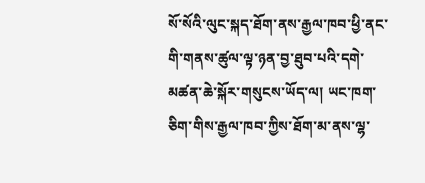སོ་སོའི་ལུང་སྐད་ཐོག་ནས་རྒྱལ་ཁབ་ཕྱི་ནང་གི་གནས་ཚུལ་ལྟ་ཉན་བྱ་ཐུབ་པའི་དགེ་མཚན་ཆེ་སྐོར་གསུངས་ཡོད་ལ། ཡང་ཁག་ཅིག་གིས་རྒྱལ་ཁབ་ཀྱིས་ཐོག་མ་ནས་ལྷ་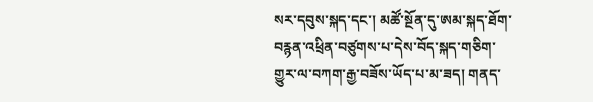སར་དབུས་སྐད་དང་། མཚོ་སྔོན་དུ་ཨམ་སྐད་ཐོག་བརྙན་འཕྲིན་བཙུགས་པ་དེས་བོད་སྐད་གཅིག་གྱུར་ལ་བཀག་རྒྱ་བཟོས་ཡོད་པ་མ་ཟད། གནད་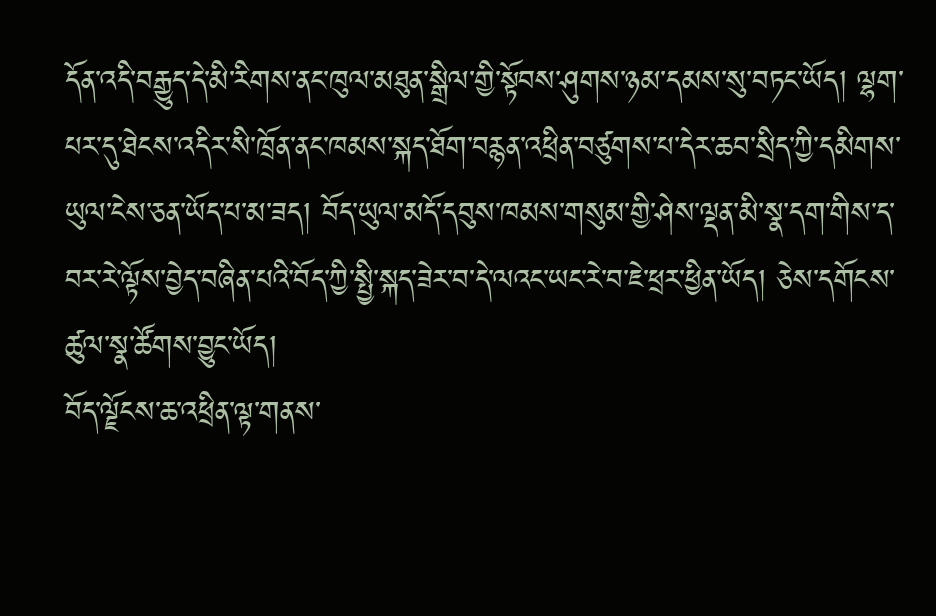དོན་འདི་བརྒྱུད་དེ་མི་རིགས་ནང་ཁུལ་མཐུན་སྒྲིལ་གྱི་སྟོབས་ཤུགས་ཉམ་དམས་སུ་བཏང་ཡོད། ལྷག་པར་དུ་ཐེངས་འདིར་སི་ཁྲོན་ནང་ཁམས་སྐད་ཐོག་བརྙན་འཕྲིན་བཙུགས་པ་དེར་ཆབ་སྲིད་ཀྱི་དམིགས་ཡུལ་ངེས་ཅན་ཡོད་པ་མ་ཟད། བོད་ཡུལ་མདོ་དབུས་ཁམས་གསུམ་གྱི་ཤེས་ལྡན་མི་སྣ་དག་གིས་ད་བར་རེ་ལྟོས་བྱེད་བཞིན་པའི་བོད་ཀྱི་སྤྱི་སྐད་ཟེར་བ་དེ་ལའང་ཡང་རེ་བ་ཇེ་ཕྲར་ཕྱིན་ཡོད། ཅེས་དགོངས་ཚུལ་སྣ་ཚོགས་བྱུང་ཡོད།
བོད་ལྗོངས་ཆ་འཕྲིན་ལྟ་གནས་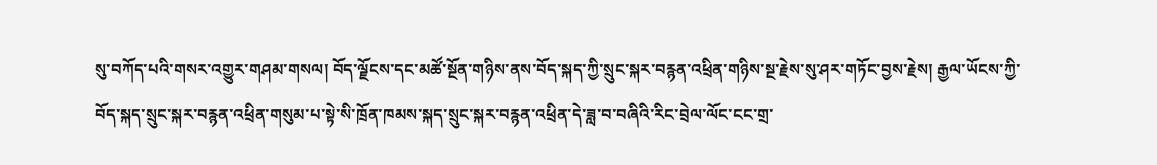སུ་བཀོད་པའི་གསར་འགྱུར་གཤམ་གསལ། བོད་ལྗོངས་དང་མཚོ་སྔོན་གཉིས་ནས་བོད་སྐད་ཀྱི་སྲུང་སྐར་བརྙན་འཕྲིན་གཉིས་སྔ་རྗེས་སུ་ཤར་གཏོང་བྱས་རྗེས། རྒྱལ་ཡོངས་ཀྱི་བོད་སྐད་སྲུང་སྐར་བརྙན་འཕྲིན་གསུམ་པ་སྟེ་སི་ཁྲོན་ཁམས་སྐད་སྲུང་སྐར་བརྙན་འཕྲིན་དེ་ཟླ་བ་བཞིའི་རིང་བྲེལ་ལོང་ངང་གྲ་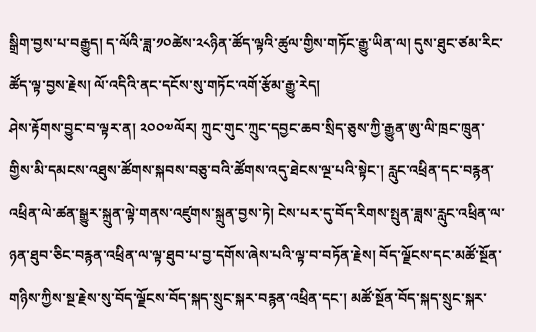སྒྲིག་བྱས་པ་བརྒྱུད། ད་ལོའི་ཟླ་༡༠ཚེས་༢༨ཉིན་ཚོད་ལྟའི་ཚུལ་གྱིས་གཏོང་རྒྱུ་ཡིན་ལ། དུས་ཐུང་ཙམ་རིང་ཚོད་ལྟ་བྱས་རྗེས། ལོ་འདིའི་ནང་དངོས་སུ་གཏོང་འགོ་རྩོམ་རྒྱུ་རེད།
ཤེས་རྟོགས་བྱུང་བ་ལྟར་ན། ༢༠༠༧ལོར། ཀྲུང་གུང་ཀྲུང་དབྱང་ཆབ་སྲིད་ཅུས་ཀྱི་རྒྱུན་ཨུ་ལི་ཁྲང་ཁྲུན་གྱིས་མི་དམངས་འཐུས་ཚོགས་སྐབས་བཅུ་བའི་ཚོགས་འདུ་ཐེངས་ལྔ་པའི་སྟེང་། རླུང་འཕྲིན་དང་བརྙན་འཕྲིན་ལེ་ཚན་སྒྱུར་སྐྲུན་ལྟེ་གནས་འཛུགས་སྐྲུན་བྱས་ཏེ། ངེས་པར་དུ་བོད་རིགས་སྤུན་ཟླས་རླུང་འཕྲིན་ལ་ཉན་ཐུབ་ཅིང་བརྙན་འཕྲིན་ལ་ལྟ་ཐུབ་པ་བྱ་དགོས་ཞེས་པའི་ལྟ་བ་བཏོན་རྗེས། བོད་ལྗོངས་དང་མཚོ་སྔོན་གཉིས་ཀྱིས་སྔ་རྗེས་སུ་བོད་ལྗོངས་བོད་སྐད་སྲུང་སྐར་བརྙན་འཕྲིན་དང་། མཚོ་སྔོན་བོད་སྐད་སྲུང་སྐར་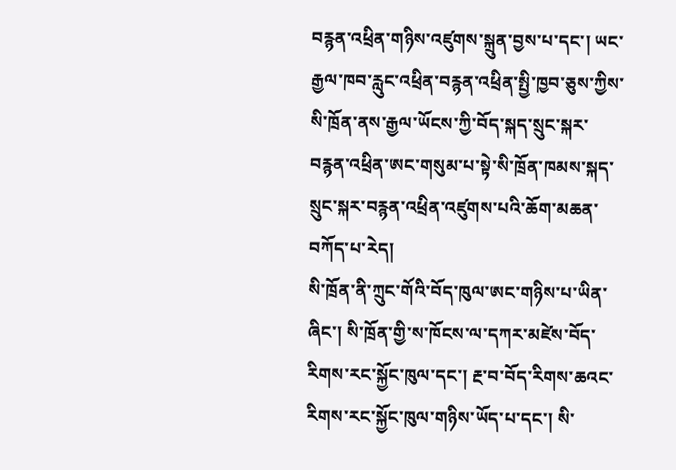བརྙན་འཕྲིན་གཉིས་འཛུགས་སྐྲུན་བྱས་པ་དང་། ཡང་རྒྱལ་ཁབ་རླུང་འཕྲིན་བརྙན་འཕྲིན་སྤྱི་ཁྱབ་ཅུས་ཀྱིས་སི་ཁྲོན་ནས་རྒྱལ་ཡོངས་ཀྱི་བོད་སྐད་སྲུང་སྐར་བརྙན་འཕྲིན་ཨང་གསུམ་པ་སྟེ་སི་ཁྲོན་ཁམས་སྐད་སྲུང་སྐར་བརྙན་འཕྲིན་འཛུགས་པའི་ཆོག་མཆན་བཀོད་པ་རེད།
སི་ཁྲོན་ནི་ཀྲུང་གོའི་བོད་ཁུལ་ཨང་གཉིས་པ་ཡིན་ཞིང་། སི་ཁྲོན་གྱི་ས་ཁོངས་ལ་དཀར་མཛེས་བོད་རིགས་རང་སྐྱོང་ཁུལ་དང་། རྔ་བ་བོད་རིགས་ཆའང་རིགས་རང་སྐྱོང་ཁུལ་གཉིས་ཡོད་པ་དང་། སི་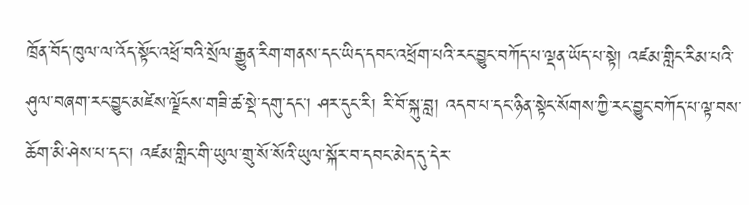ཁྲོན་བོད་ཁུལ་ལ་འོད་སྟོང་འཕྲོ་བའི་སྲོལ་རྒྱུན་རིག་གནས་དང་ཡིད་དབང་འཕྲོག་པའི་རང་བྱུང་བཀོད་པ་ལྡན་ཡོད་པ་སྟེ། འཛམ་གླིང་རིམ་པའི་ཤུལ་བཞག་རང་བྱུང་མཛེས་ལྗོངས་གཟི་ཚ་སྡེ་དགུ་དང་། ཤར་དུང་རི། རི་བོ་སྐུ་བླ། འདབ་པ་དང་ཉིན་སྟེང་སོགས་ཀྱི་རང་བྱུང་བཀོད་པ་ལྟ་བས་ཆོག་མི་ཤེས་པ་དང་། འཛམ་གླིང་གི་ཡུལ་གྲུ་སོ་སོའི་ཡུལ་སྐོར་བ་དབང་མེད་དུ་དེར་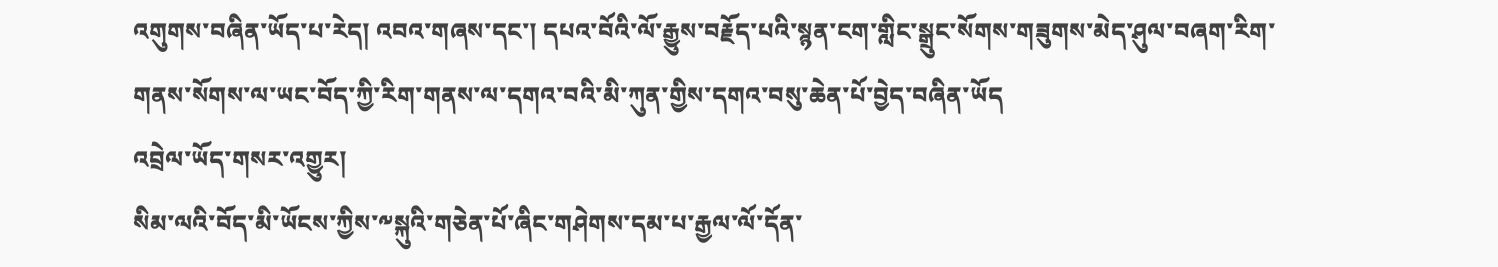འགུགས་བཞིན་ཡོད་པ་རེད། འབའ་གཞས་དང་། དཔའ་བོའི་ལོ་རྒྱུས་བརྗོད་པའི་སྙན་ངག་གླིང་སྒྲུང་སོགས་གཟུགས་མེད་ཤུལ་བཞག་རིག་གནས་སོགས་ལ་ཡང་བོད་ཀྱི་རིག་གནས་ལ་དགའ་བའི་མི་ཀུན་གྱིས་དགའ་བསུ་ཆེན་པོ་བྱེད་བཞིན་ཡོད
འབྲེལ་ཡོད་གསར་འགྱུར།
སིམ་ལའི་བོད་མི་ཡོངས་ཀྱིས་༸སྐུའི་གཅེན་པོ་ཞིང་གཤེགས་དམ་པ་རྒྱལ་ལོ་དོན་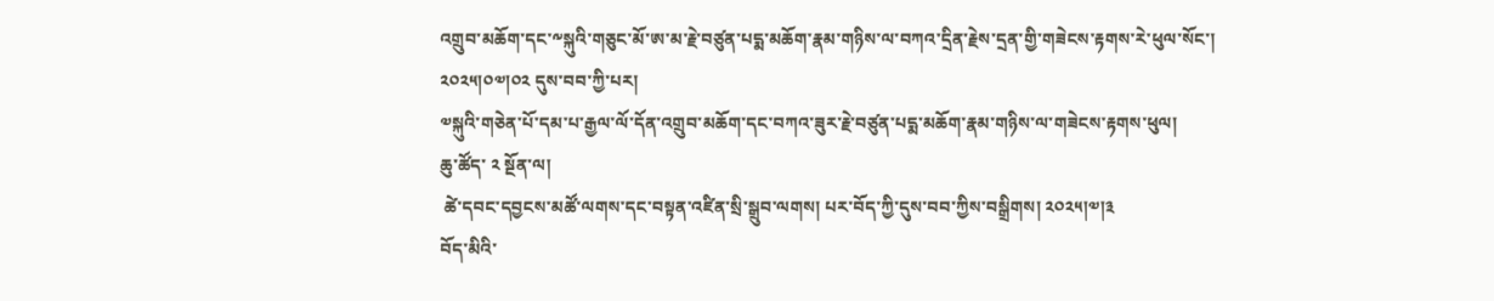འགྲུབ་མཆོག་དང་༸སྐུའི་གཅུང་མོ་ཨ་མ་རྗེ་བཙུན་པདྨ་མཆོག་རྣམ་གཉིས་ལ་བཀའ་དྲིན་རྗེས་དྲན་གྱི་གཟེངས་རྟགས་རེ་ཕུལ་སོང་།  ༢༠༢༥།༠༧།༠༢ དུས་བབ་ཀྱི་པར།
༧སྐུའི་གཅེན་པོ་དམ་པ་རྒྱལ་ལོ་དོན་འགྲུབ་མཆོག་དང་བཀའ་ཟུར་རྗེ་བཙུན་པདྨ་མཆོག་རྣམ་གཉིས་ལ་གཟེངས་རྟགས་ཕུལ།
ཆུ་ཚོད་ ༢ སྔོན་ལ།
 ཚེ་དབང་དབྱངས་མཚོ་ལགས་དང་བསྟན་འཛིན་སྲི་སྒྲུབ་ལགས། པར་བོད་ཀྱི་དུས་བབ་ཀྱིས་བསྒྲིགས། ༢༠༢༥།༧།༣
བོད་མིའི་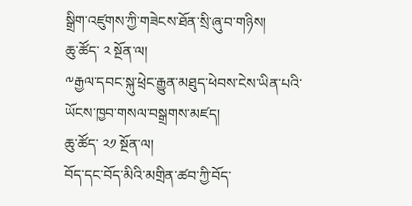སྒྲིག་འཛུགས་ཀྱི་གཟེངས་ཐོན་སྲི་ཞུ་བ་གཉིས།
ཆུ་ཚོད་ ༢ སྔོན་ལ།
༸རྒྱལ་དབང་སྐུ་ཕྲེང་རྒྱུན་མཐུད་ཕེབས་ངེས་ཡིན་པའི་ཡོངས་ཁྱབ་གསལ་བསྒྲགས་མཛད།
ཆུ་ཚོད་ ༢༡ སྔོན་ལ།
བོད་དང་བོད་མིའི་མགྲིན་ཚབ་ཀྱི་བོད་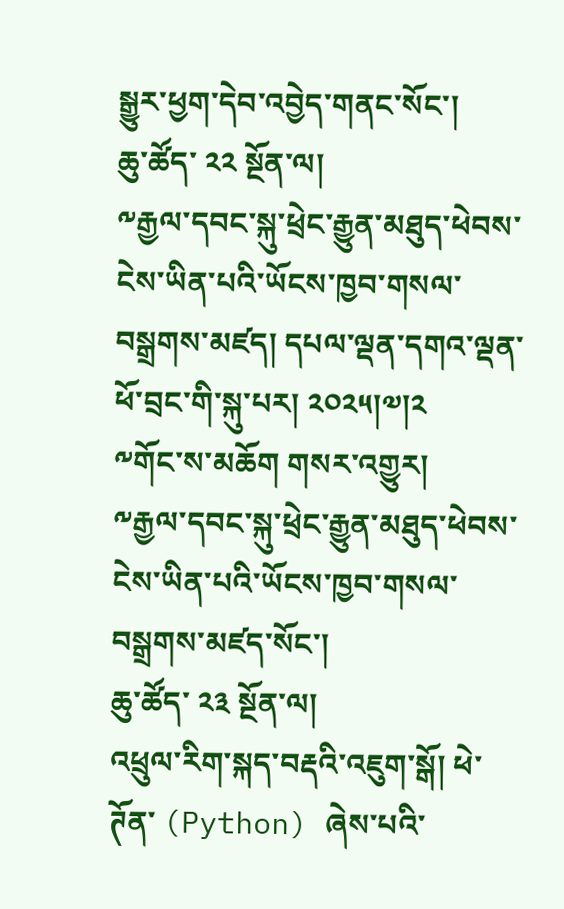སྒྱུར་ཕྱག་དེབ་འབྱེད་གནང་སོང་།
ཆུ་ཚོད་ ༢༢ སྔོན་ལ།
༸རྒྱལ་དབང་སྐུ་ཕྲེང་རྒྱུན་མཐུད་ཕེབས་ངེས་ཡིན་པའི་ཡོངས་ཁྱབ་གསལ་བསྒྲགས་མཛད། དཔལ་ལྡན་དགའ་ལྡན་ཕོ་བྲང་གི་སྐུ་པར། ༢༠༢༥།༧།༢
༸གོང་ས་མཆོག གསར་འགྱུར།
༸རྒྱལ་དབང་སྐུ་ཕྲེང་རྒྱུན་མཐུད་ཕེབས་ངེས་ཡིན་པའི་ཡོངས་ཁྱབ་གསལ་བསྒྲགས་མཛད་སོང་།
ཆུ་ཚོད་ ༢༣ སྔོན་ལ།
འཕྲུལ་རིག་སྐད་བརྡའི་འཇུག་སྒོ། ཕེ་ཊོན་ (Python) ཞེས་པའི་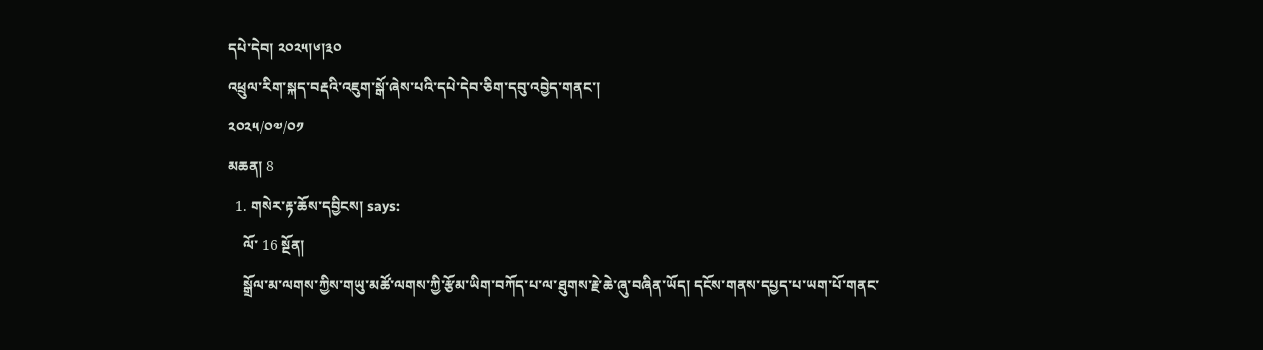དཔེ་དེབ། ༢༠༢༥།༦།༣༠
འཕྲུལ་རིག་སྐད་བརྡའི་འཇུག་སྒོ་ཞེས་པའི་དཔེ་དེབ་ཅིག་དབུ་འབྱེད་གནང་།
༢༠༢༥/༠༧/༠༡
མཆན། 8
  1. གསེར་རྟ་ཆོས་དབྱིངས། says:
    ལོ་ 16 སྔོན།
    སྒྲོལ་མ་ལགས་ཀྱིས་གཡུ་མཚོ་ལགས་ཀྱི་རྩོམ་ཡིག་བཀོད་པ་ལ་ཐུགས་རྗེ་ཆེ་ཞུ་བཞིན་ཡོད། དངོས་གནས་དཔྱད་པ་ཡག་པོ་གནང་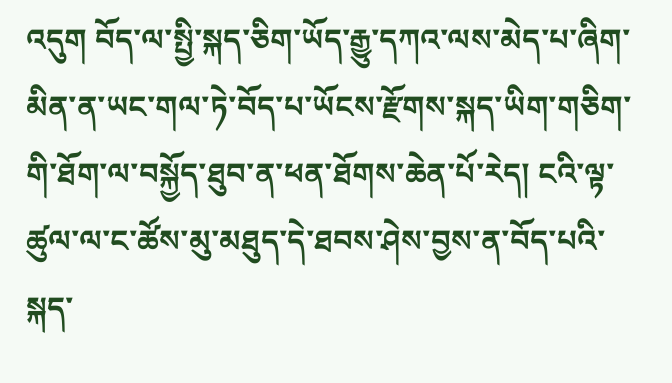འདུག བོད་ལ་སྤྱི་སྐད་ཅིག་ཡོད་རྒྱུ་དཀའ་ལས་མེད་པ་ཞིག་མིན་ན་ཡང་གལ་ཏེ་བོད་པ་ཡོངས་རྫོགས་སྐད་ཡིག་གཅིག་གི་ཐོག་ལ་བསྐྱོད་ཐུབ་ན་ཕན་ཐོགས་ཆེན་པོ་རེད། ངའི་ལྟ་ཚུལ་ལ་ང་ཚོས་མུ་མཐུད་དེ་ཐབས་ཤེས་བྱས་ན་བོད་པའི་སྐད་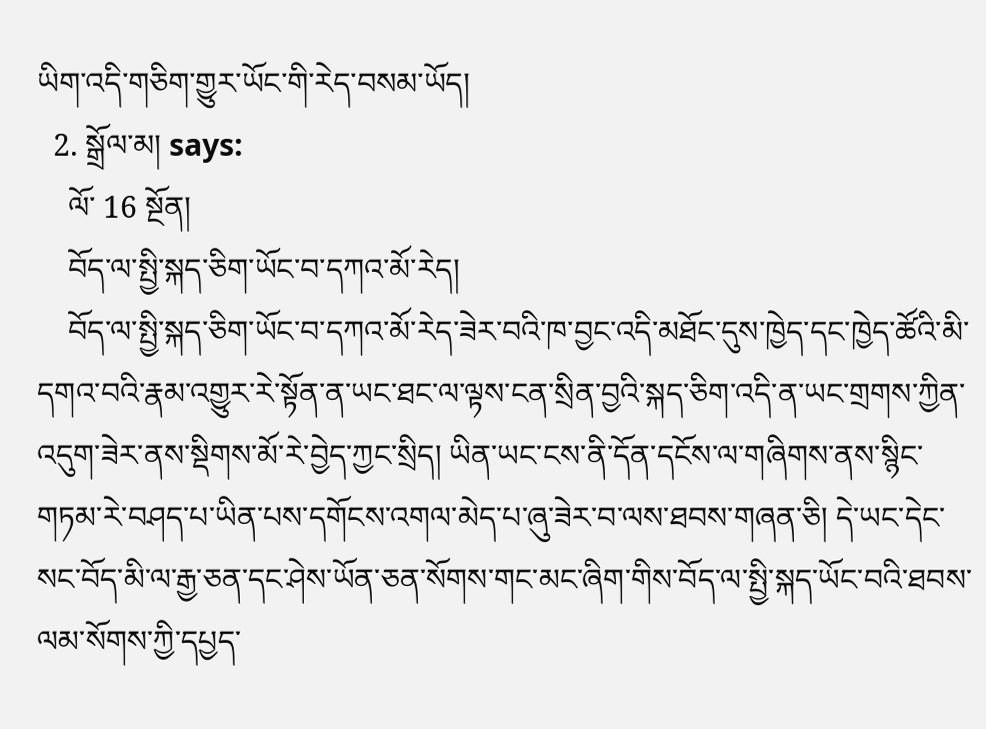ཡིག་འདི་གཅིག་གྱུར་ཡོང་གི་རེད་བསམ་ཡོད།
  2. སྒྲོལ་མ། says:
    ལོ་ 16 སྔོན།
    བོད་ལ་སྤྱི་སྐད་ཅིག་ཡོང་བ་དཀའ་མོ་རེད།
    བོད་ལ་སྤྱི་སྐད་ཅིག་ཡོང་བ་དཀའ་མོ་རེད་ཟེར་བའི་ཁ་བྱང་འདི་མཐོང་དུས་ཁྱེད་དང་ཁྱེད་ཚོའི་མི་དགའ་བའི་རྣམ་འགྱུར་རེ་སྟོན་ན་ཡང་ཐང་ལ་ལྟས་ངན་སྲིན་བྱའི་སྐད་ཅིག་འདི་ན་ཡང་གྲགས་ཀྱིན་འདུག་ཟེར་ནས་སྡིགས་མོ་རེ་བྱེད་ཀྱང་སྲིད། ཡིན་ཡང་ངས་ནི་དོན་དངོས་ལ་གཞིགས་ནས་སྙིང་གཏམ་རེ་བཤད་པ་ཡིན་པས་དགོངས་འགལ་མེད་པ་ཞུ་ཟེར་བ་ལས་ཐབས་གཞན་ཅི། དེ་ཡང་དེང་སང་བོད་མི་ལ་རྒྱ་ཅན་དང་ཤེས་ཡོན་ཅན་སོགས་གང་མང་ཞིག་གིས་བོད་ལ་སྤྱི་སྐད་ཡོང་བའི་ཐབས་ལམ་སོགས་ཀྱི་དཔྱད་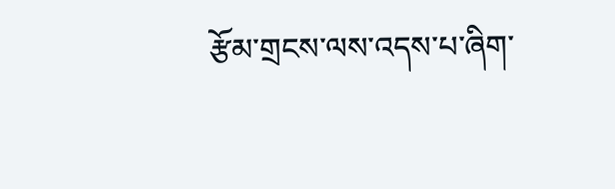རྩོམ་གྲངས་ལས་འདས་པ་ཞིག་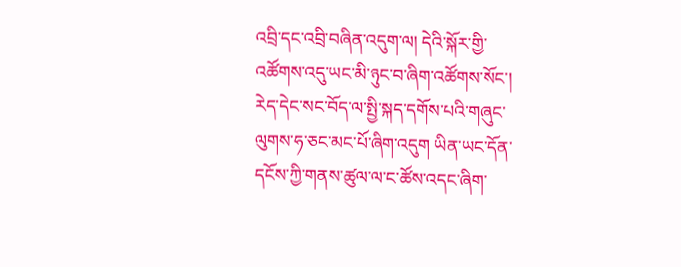འབྲི་དང་འབྲི་བཞིན་འདུག་ལ། དེའི་སྐོར་གྱི་འཚོགས་འདུ་ཡང་མི་ཉུང་བ་ཞིག་འཚོགས་སོང་། རེད་དེང་སང་བོད་ལ་སྤྱི་སྐད་དགོས་པའི་གཞུང་ལུགས་ཧ་ཅང་མང་པོ་ཞིག་འདུག ཡིན་ཡང་དོན་དངོས་ཀྱི་གནས་ཚུལ་ལ་ང་ཚོས་འདང་ཞིག་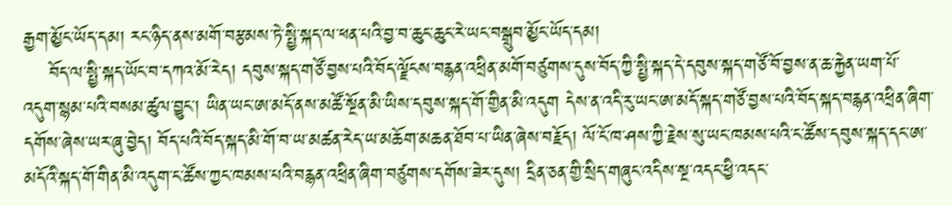རྒྱག་མྱོང་ཡོད་དམ། རང་ཉིད་ནས་མགོ་བརྩམས་ཏེ་སྤྱི་སྐད་ལ་ཕན་པའི་བྱ་བ་ཆུང་ཆུང་རེ་ཡང་བསྒྲུབ་མྱོང་ཡོད་དམ།
    བོད་ལ་སྤྱི་སྐད་ཡོང་བ་དཀའ་མོ་རེད། དབུས་སྐད་གཙོ་བྱས་པའི་བོད་ལྗོངས་བརྙན་འཕྲིན་མགོ་བཙུགས་དུས་བོད་ཀྱི་སྤྱི་སྐད་དེ་དབུས་སྐད་གཙོ་བོ་བྱས་ན་ཆ་རྐྱེན་ཡག་པོ་འདུག་སྙམ་པའི་བསམ་ཚུལ་བྱུང་། ཡིན་ཡང་ཨ་མདོ་ནས་མཚོ་སྔོན་མི་ཡིས་དབུས་སྐད་གོ་གྱིན་མི་འདུག དེས་ན་འདི་རུ་ཡང་ཨ་མདོ་སྐད་གཙོ་བྱས་པའི་བོད་སྐད་བརྙན་འཕྲིན་ཞིག་དགོས་ཞེས་ཡར་ཞུ་བྱེད། བོད་པའི་བོད་སྐད་མི་གོ་བ་ཡ་མཚན་རེད་ཡ་མཆོག་མཆན་ཐོབ་པ་ཡིན་ཞེས་བརྗོད། ལོ་ངོ་ཁ་ཤས་ཀྱི་རྗེས་སུ་ཡང་ཁམས་པའི་ང་ཚོས་དབུས་སྐད་དང་ཨ་མདོའི་སྐད་གོ་གིན་མི་འདུག་ང་ཚོས་ཀྱང་ཁམས་པའི་བརྙན་འཕྲིན་ཞིག་བཙུགས་དགོས་ཟེར་དུས། དྲིན་ཅན་གྱི་སྲིད་གཞུང་འདིས་སྔ་འདང་ཕྱི་འདང་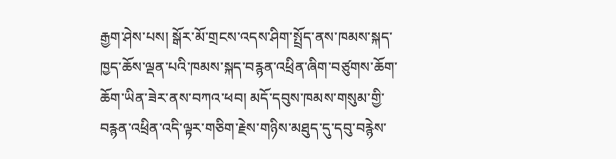རྒྱག་ཤེས་པས། སྒོར་མོ་གྲངས་འདས་ཤིག་སྤྲོད་ནས་ཁམས་སྐད་ཁྱད་ཆོས་ལྡན་པའི་ཁམས་སྐད་བརྙན་འཕྲིན་ཞིག་བཙུགས་ཆོག་ཆོག་ཡིན་ཟེར་ནས་བཀའ་ཕབ། མདོ་དབུས་ཁམས་གསུམ་གྱི་བརྙན་འཕྲིན་འདི་ལྟར་གཅིག་རྗེས་གཉིས་མཐུད་དུ་དབུ་བརྙེས་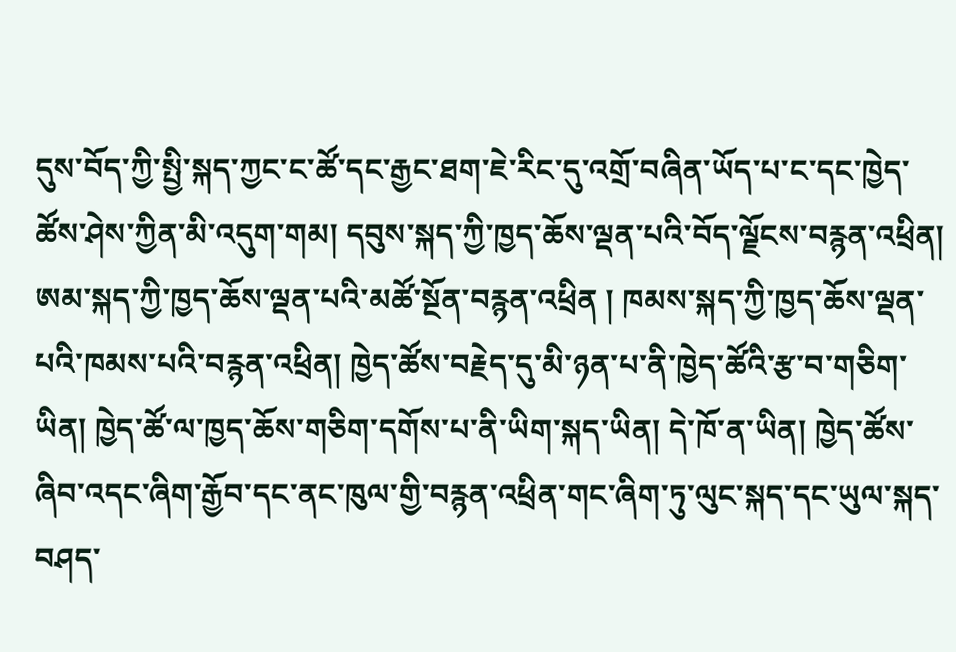དུས་བོད་ཀྱི་སྤྱི་སྐད་ཀྱང་ང་ཚོ་དང་རྒྱང་ཐག་ཇེ་རིང་དུ་འགྲོ་བཞིན་ཡོད་པ་ང་དང་ཁྱེད་ཚོས་ཤེས་ཀྱིན་མི་འདུག་གམ། དབུས་སྐད་ཀྱི་ཁྱད་ཆོས་ལྡན་པའི་བོད་ལྗོངས་བརྙན་འཕྲིན། ཨམ་སྐད་ཀྱི་ཁྱད་ཆོས་ལྡན་པའི་མཚོ་སྔོན་བརྙན་འཕྲིན ། ཁམས་སྐད་ཀྱི་ཁྱད་ཆོས་ལྡན་པའི་ཁམས་པའི་བརྙན་འཕྲིན། ཁྱེད་ཚོས་བརྗེད་དུ་མི་ཉན་པ་ནི་ཁྱེད་ཚོའི་རྩ་བ་གཅིག་ཡིན། ཁྱེད་ཚོ་ལ་ཁྱད་ཆོས་གཅིག་དགོས་པ་ནི་ཡིག་སྐད་ཡིན། དེ་ཁོ་ན་ཡིན། ཁྱེད་ཚོས་ཞིབ་འདང་ཞིག་རྒྱོབ་དང་ནང་ཁུལ་གྱི་བརྙན་འཕྲིན་གང་ཞིག་ཏུ་ལུང་སྐད་དང་ཡུལ་སྐད་བཤད་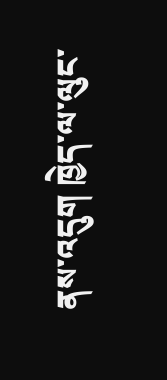ནས་འདུག ཁྱེད་ལ་ལུང་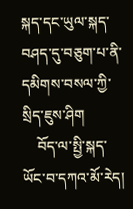སྐད་དང་ཡུལ་སྐད་བཤད་དུ་བཅུག་པ་ནི་དམིགས་བསལ་ཀྱི་སྲིད་ཇུས་ཤིག
    བོད་ལ་སྤྱི་སྐད་ཡོང་བ་དཀའ་མོ་རེད།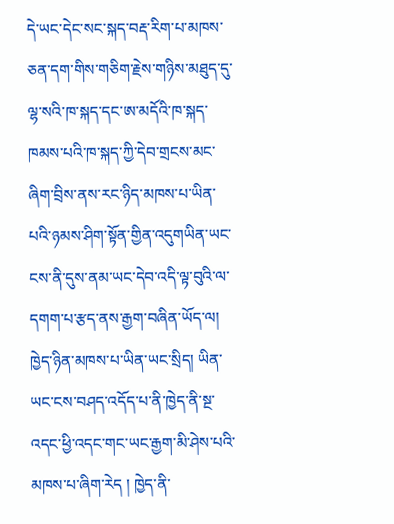དེ་ཡང་དེང་སང་སྐད་བརྡ་རིག་པ་མཁས་ཅན་དག་གིས་གཅིག་རྗེས་གཉིས་མཐུད་དུ་ལྷ་སའི་ཁ་སྐད་དང་ཨ་མདོའི་ཁ་སྐད་ཁམས་པའི་ཁ་སྐད་ཀྱི་དེབ་གྲངས་མང་ཞིག་བྲིས་ནས་རང་ཉིད་མཁས་པ་ཡིན་པའི་ཉམས་ཤིག་སྟོན་གྱིན་འདུགཡིན་ཡང་ངས་ནི་དུས་ནམ་ཡང་དེབ་འདི་ལྟ་བུའི་ལ་དགག་པ་རྩད་ནས་རྒྱག་བཞིན་ཡོད་ལ། ཁྱེད་ཉིན་མཁས་པ་ཡིན་ཡང་སྲིད། ཡིན་ཡང་ངས་བཤད་འདོད་པ་ནི་ཁྱེད་ནི་སྔ་འདང་ཕྱི་འདང་གང་ཡང་རྒྱག་མི་ཤེས་པའི་མཁས་པ་ཞིག་རེད ། ཁྱེད་ནི་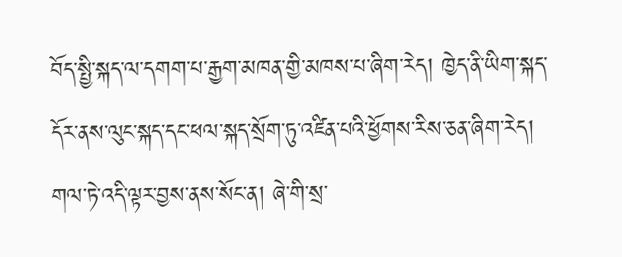བོད་སྤྱི་སྐད་ལ་དགག་པ་རྒྱག་མཁན་གྱི་མཁས་པ་ཞིག་རེད། ཁྱེད་ནི་ཡིག་སྐད་དོར་ནས་ལུང་སྐད་དང་ཕལ་སྐད་སྲོག་ཏུ་འཛིན་པའི་ཕྱོགས་རིས་ཅན་ཞིག་རེད། གལ་ཏེ་འདི་ལྟར་བྱས་ནས་སོང་ན། ཞེ་གི་སྲ་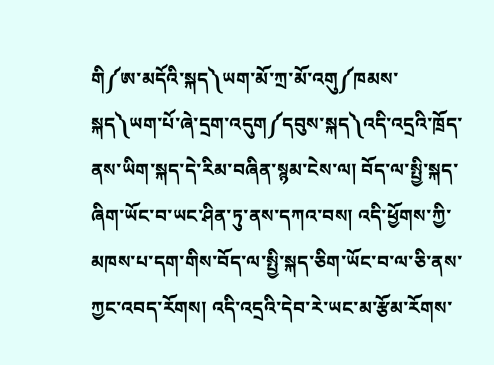གི༼ཨ་མདོའི་སྐད༽ཡག་མོ་ཀྲ་མོ་འགུ༼ཁམས་སྐད༽ཡག་པོ་ཞེ་དྲག་འདུག༼དབུས་སྐད༽འདི་འདྲའི་ཁྲོད་ནས་ཡིག་སྐད་དེ་རིམ་བཞིན་སྙམ་ངེས་ལ། བོད་ལ་སྤྱི་སྐད་ཞིག་ཡོང་བ་ཡང་ཤིན་ཏུ་ནས་དཀའ་བས། འདི་ཕྱོགས་ཀྱི་མཁས་པ་དག་གིས་བོད་ལ་སྤྱི་སྐད་ཅིག་ཡོང་བ་ལ་ཅི་ནས་ཀྱང་འབད་རོགས། འདི་འདྲའི་དེབ་རེ་ཡང་མ་རྩོམ་རོགས་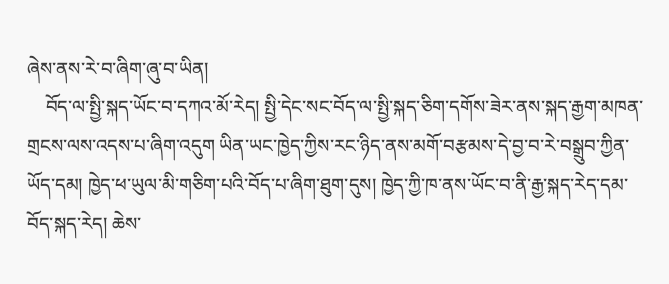ཞེས་ནས་རེ་བ་ཞིག་ཞུ་བ་ཡིན།
    བོད་ལ་སྤྱི་སྐད་ཡོང་བ་དཀའ་མོ་རེད། སྤྱི་དེང་སང་བོད་ལ་སྤྱི་སྐད་ཅིག་དགོས་ཟེར་ནས་སྐད་རྒྱག་མཁན་གྲངས་ལས་འདས་པ་ཞིག་འདུག ཡིན་ཡང་ཁྱེད་ཀྱིས་རང་ཉིད་ནས་མགོ་བརྩམས་དེ་བྱ་བ་རེ་བསྒྲུབ་ཀྱིན་ཡོད་དམ། ཁྱེད་ཕ་ཡུལ་མི་གཅིག་པའི་བོད་པ་ཞིག་ཐུག་དུས། ཁྱེད་ཀྱི་ཁ་ནས་ཡོང་བ་ནི་རྒྱ་སྐད་རེད་དམ་བོད་སྐད་རེད། ཆེས་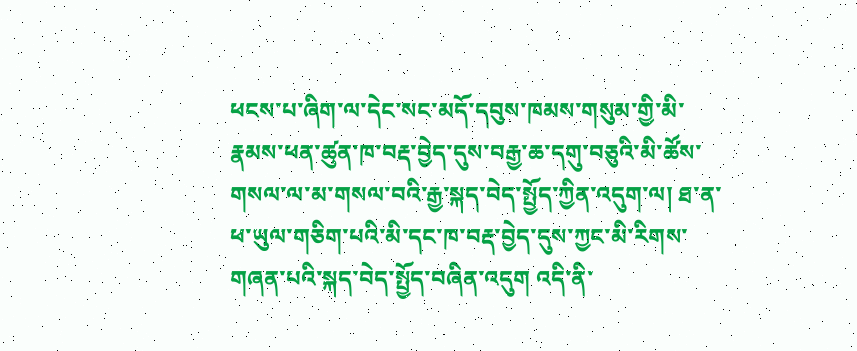ཕངས་པ་ཞིག་ལ་དེང་སང་མདོ་དབུས་ཁམས་གསུམ་གྱི་མི་རྣམས་ཕན་ཚུན་ཁ་བརྡ་བྱེད་དུས་བརྒྱ་ཆ་དགུ་བཅུའི་མི་ཚོས་གསལ་ལ་མ་གསལ་བའི་རྒྱ་སྐད་བེད་སྤྱོད་ཀྱིན་འདུག་ལ། ཐ་ན་ཕ་ཡུལ་གཅིག་པའི་མི་དང་ཁ་བརྡ་བྱེད་དུས་ཀྱང་མི་རིགས་གཞན་པའི་སྐད་བེད་སྤྱོད་བཞིན་འདུག འདི་ནི་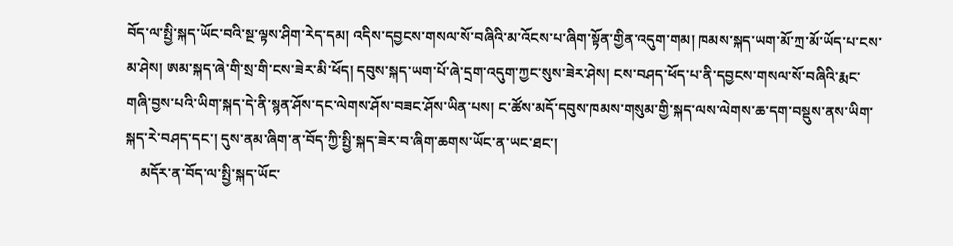བོད་ལ་སྤྱི་སྐད་ཡོང་བའི་སྔ་ལྟས་ཤིག་རེད་དམ། འདིས་དབྱངས་གསལ་སོ་བཞིའི་མ་འོངས་པ་ཞིག་སྟོན་གྱིན་འདུག་གམ། ཁམས་སྐད་ཡག་མོ་ཀྲ་མོ་ཡོད་པ་ངས་མ་ཤེས། ཨམ་སྐད་ཞེ་གི་སྲ་གི་ངས་ཟེར་མི་ཕོད། དབུས་སྐད་ཡག་པོ་ཞེ་དྲག་འདུག་ཀྱང་སུས་ཟེར་ཤེས། ངས་བཤད་ཕོད་པ་ནི་དབྱངས་གསལ་སོ་བཞིའི་རྨང་གཞི་བྱས་པའི་ཡིག་སྐད་དེ་ནི་སྙན་ཤོས་དང་ལེགས་ཤོས་བཟང་ཤོས་ཡིན་པས། ང་ཚོས་མདོ་དབུས་ཁམས་གསུམ་གྱི་སྐད་ལས་ལེགས་ཆ་དག་བསྡུས་ནས་ཡིག་སྐད་རེ་བཤད་དང་། དུས་ནམ་ཞིག་ན་བོད་ཀྱི་སྤྱི་སྐད་ཟེར་བ་ཞིག་ཆགས་ཡོང་ན་ཡང་ཐང་།
    མདོར་ན་བོད་ལ་སྤྱི་སྐད་ཡོང་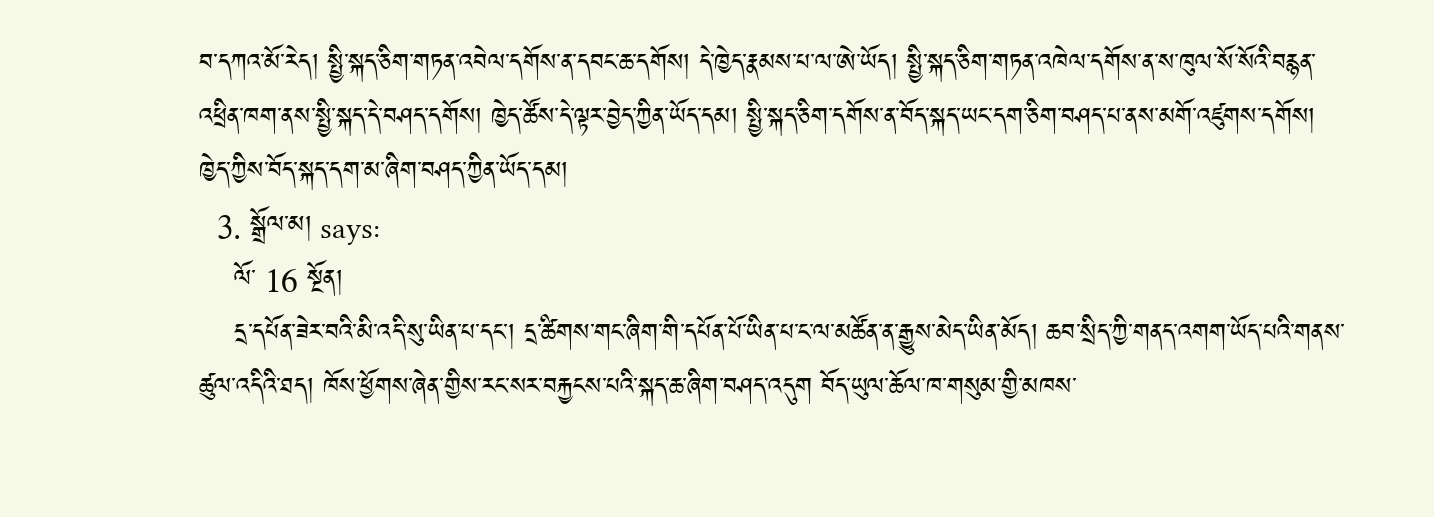བ་དཀའ་མོ་རེད། སྤྱི་སྐད་ཅིག་གཏན་འབེལ་དགོས་ན་དབང་ཆ་དགོས། དེ་ཁྱེད་རྣམས་པ་ལ་ཨེ་ཡོད། སྤྱི་སྐད་ཅིག་གཏན་འཁེལ་དགོས་ན་ས་ཁུལ་སོ་སོའི་བརྙན་འཕྲིན་ཁག་ནས་སྤྱི་སྐད་དེ་བཤད་དགོས། ཁྱེད་ཚོས་དེ་ལྟར་བྱེད་ཀྱིན་ཡོད་དམ། སྤྱི་སྐད་ཅིག་དགོས་ན་བོད་སྐད་ཡང་དག་ཅིག་བཤད་པ་ནས་མགོ་འཛུགས་དགོས། ཁྱེད་ཀྱིས་བོད་སྐད་དག་མ་ཞིག་བཤད་ཀྱིན་ཡོད་དམ།
  3. སྒྲོལ་མ། says:
    ལོ་ 16 སྔོན།
    དྲ་དཔོན་ཟེར་བའི་མི་འདི་སུ་ཡིན་པ་དང་། དྲ་ཚིགས་གང་ཞིག་གི་དཔོན་པོ་ཡིན་པ་ང་ལ་མཚོན་ན་རྒྱུས་མེད་ཡིན་མོད། ཆབ་སྲིད་ཀྱི་གནད་འགག་ཡོད་པའི་གནས་ཚུལ་འདིའི་ཐད། ཁོས་ཕྱོགས་ཞེན་གྱིས་རང་སར་བརྐྱངས་པའི་སྐད་ཆ་ཞིག་བཤད་འདུག བོད་ཡུལ་ཆོལ་ཁ་གསུམ་གྱི་མཁས་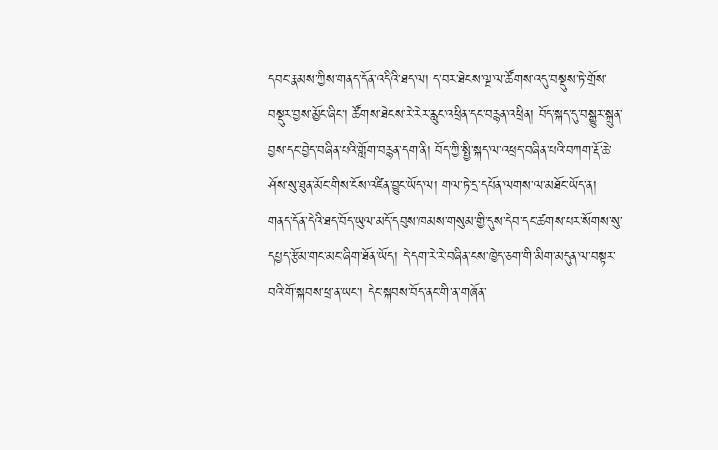དབང་རྣམས་ཀྱིས་གནད་དོན་འདིའི་ཐད་ལ། ད་བར་ཐེངས་ལྔ་ལ་ཚོགས་འདུ་བསྡུས་ཏེ་གྲོས་བསྡུར་བྱས་མྱོང་ཞིང་། ཚོགས་ཐེངས་རེ་རེར་རླུང་འཕྲིན་དང་བརྙན་འཕྲིན། བོད་སྐད་དུ་བསྒྱུར་སྐྲུན་བྱས་དང་བྱེད་བཞིན་པའི་གློག་བརྙན་དག་ནི། བོད་ཀྱི་སྤྱི་སྐད་ལ་འཕྲད་བཞིན་པའི་བཀག་རྡོ་ཆེ་ཤོས་སུ་ཐུན་མོང་གིས་ངོས་འཛིན་བྱུང་ཡོད་ལ། གལ་ཏེ་དྲ་དཔོན་ལགས་ལ་མཐོང་ཡོད་ན། གནད་དོན་དེའི་ཐད་བོད་ཡུལ་མདོ་དབུས་ཁམས་གསུམ་གྱི་དུས་དེབ་དང་ཚགས་པར་སོགས་སུ་དཔྱད་རྩོམ་གང་མང་ཞིག་ཐོན་ཡོད། དེ་དག་རེ་རེ་བཞིན་ངས་ཁྱེད་ཅག་གི་མིག་མདུན་ལ་བསྟར་བའི་གོ་སྐབས་ཕྲ་ན་ཡང་། དེང་སྐབས་བོད་ནང་གི་ན་གཞོན་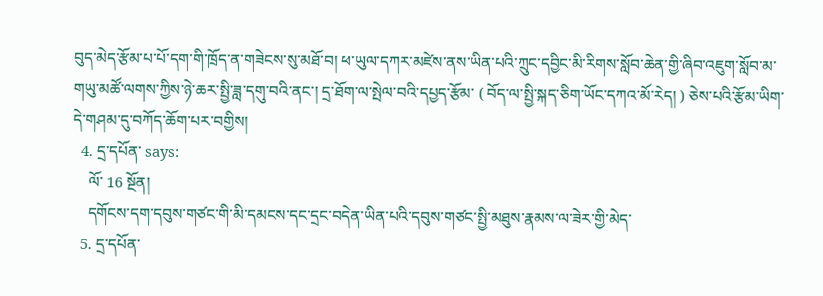བུད་མེད་རྩོམ་པ་པོ་དག་གི་ཁྲོད་ན་གཟེངས་སུ་མཐོ་བ། ཕ་ཡུལ་དཀར་མཛེས་ནས་ཡིན་པའི་ཀྲུང་དབྱིང་མི་རིགས་སློབ་ཆེན་གྱི་ཞིབ་འཇུག་སློབ་མ་གཡུ་མཚོ་ལགས་ཀྱིས་ཉེ་ཆར་སྤྱི་ཟླ་དགུ་བའི་ནང་། དྲ་ཐོག་ལ་སྤེལ་བའི་དཔྱད་རྩོམ་ ( བོད་ལ་སྤྱི་སྐད་ཅིག་ཡོང་དཀའ་མོ་རེད། ) ཅེས་པའི་རྩོམ་ཡིག་དེ་གཤམ་དུ་བཀོད་ཆོག་པར་བགྱིས།
  4. དྲ་དཔོན་ says:
    ལོ་ 16 སྔོན།
    དགོངས་དག་དབུས་གཙང་གི་མི་དམངས་དང་དྲང་བདེན་ཡིན་པའི་དབུས་གཙང་སྤྱི་མཐུས་རྣམས་ལ་ཟེར་གྱི་མེད་
  5. དྲ་དཔོན་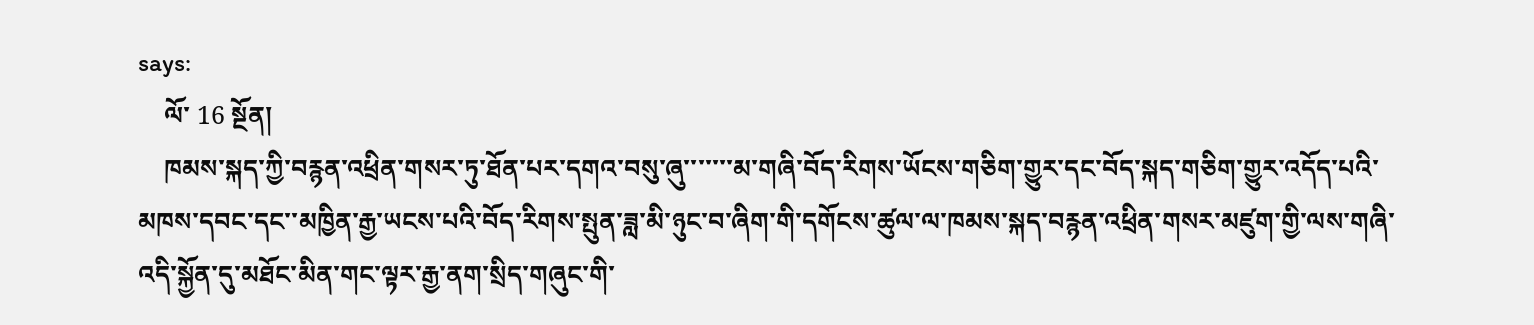says:
    ལོ་ 16 སྔོན།
    ཁམས་སྐད་ཀྱི་བརྙན་འཕྲིན་གསར་ཏུ་ཐོན་པར་དགའ་བསུ་ཞུ་་་་་་་མ་གཞི་བོད་རིགས་ཡོངས་གཅིག་གྱུར་དང་བོད་སྐད་གཅིག་གྱུར་འདོད་པའི་མཁས་དབང་དང་་མཁྱིན་རྒྱ་ཡངས་པའི་བོད་རིགས་སྤུན་ཟླ་མི་ཉུང་བ་ཞིག་གི་དགོངས་ཚུལ་ལ་ཁམས་སྐད་བརྙན་འཕྲིན་གསར་མཛུག་གྱི་ལས་གཞི་འདི་སྐྱོན་དུ་མཐོང་མིན་གང་ལྟར་རྒྱ་ནག་སྲིད་གཞུང་གི་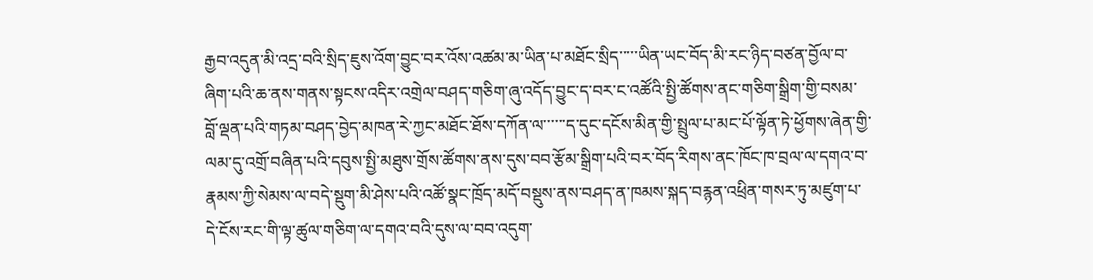རྒྱབ་འདུན་མི་འདྲ་བའི་སྲིད་ཇུས་འོག་བྱུང་བར་འོས་འཚམ་མ་ཡིན་པ་མཐོང་སྲིད་་་་་ཡིན་ཡང་བོད་མི་རང་ཉིད་བཙན་བྱོལ་བ་ཞིག་པའི་ཆ་ནས་གནས་སྟངས་འདིར་འགྲེལ་བཤད་གཅིག་ཞུ་འདོད་བྱུང་ད་བར་ང་འཚོའི་སྤྱི་ཚོགས་ནང་གཅིག་སྒྲིག་གྱི་བསམ་བློ་ལྡན་པའི་གཏམ་བཤད་བྱེད་མཁན་རེ་ཀྱང་མཐོང་ཐོས་དཀོན་ལ་་་་་་ད་དུང་དངོས་མིན་གྱི་སྤྲུལ་པ་མང་པོ་ལྟོན་ཏེ་ཕྱོགས་ཞེན་གྱི་ལམ་དུ་འགྲོ་བཞིན་པའི་དབུས་སྤྱི་མཐུས་གྲོས་ཚོགས་ནས་དུས་བབ་རྩོམ་སྒྲིག་པའི་བར་བོད་རིགས་ནང་ཁོང་ཁ་བྲལ་ལ་དགའ་བ་རྣམས་ཀྱི་སེམས་ལ་བདེ་སྡུག་མི་ཤེས་པའི་འཚོ་སྣང་ཁྲོད་མདོ་བསྡུས་ནས་བཤད་ན་ཁམས་སྐད་བརྙན་འཕྲིན་གསར་ཏུ་མཛུག་པ་དེ་ངོས་རང་གི་ལྟ་ཚུལ་གཅིག་ལ་དགའ་བའི་དུས་ལ་བབ་འདུག་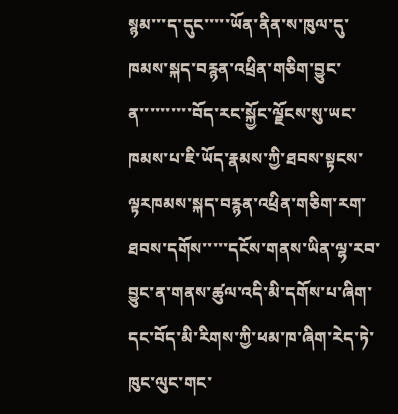སྙམ་་་ད་དུང་་་་་ཡོན་ནིན་ས་ཁུལ་དུ་ཁམས་སྐད་བརྙན་འཕྲིན་གཅིག་བྱུང་ན་་་་་་་་་་བོད་རང་སྐྱོང་ལྗོངས་སུ་ཡང་ཁམས་པ་ཇི་ཡོད་རྣམས་ཀྱི་ཐབས་སྟངས་ལྟརཁམས་སྐད་བརྙན་འཕྲིན་གཅིག་རག་ཐབས་དགོས་་་་་དངོས་གནས་ཡིན་ལྷ་རབ་བྱུང་ན་གནས་ཚུལ་འདི་མི་དགོས་པ་ཞིག་དང་བོད་མི་རིགས་ཀྱི་ཕམ་ཁ་ཞིག་རེད་ཏེ་ཁུང་ལུང་གང་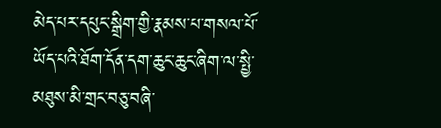མེད་པར་དཔུང་སྒྲིག་གྱི་རྣམས་པ་གསལ་པོ་ཡོད་པའི་ཐོག་དོན་དག་ཆུང་ཆུང་ཞིག་ལ་སྤྱི་མཐུས་མི་གྲང་བཅུ་བཞི་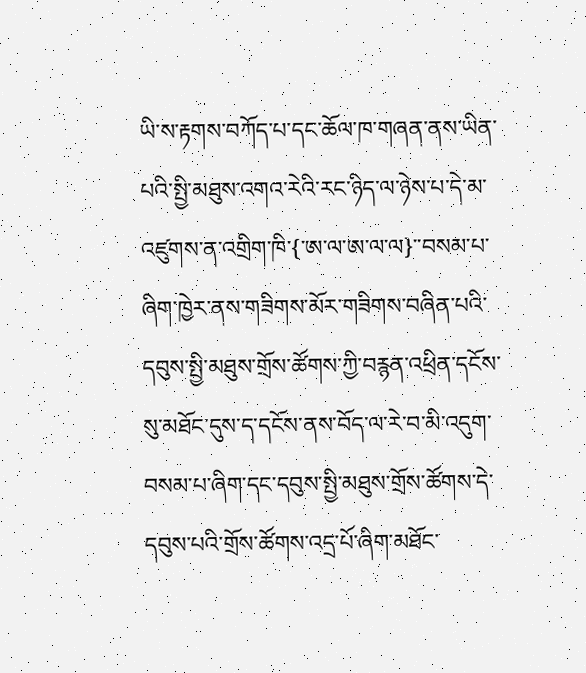ཡི་ས་རྟགས་བཀོད་པ་དང་ཆོལ་ཁ་གཞན་ནས་ཡིན་པའི་སྤྱི་མཐུས་འགའ་རེའི་རང་ཉིད་ལ་ཉེས་པ་དེ་མ་འཛུགས་ན་འགྲིག་ཁི་{་ཨ་ལ་ཨ་ལ་ལ}་་བསམ་པ་ཞིག་ཁྱེར་ནས་གཟིགས་མོར་གཟིགས་བཞིན་པའི་དབུས་སྤྱི་མཐུས་གྲོས་ཚོགས་ཀྱི་བརྙན་འཕྲིན་དངོས་སུ་མཐོང་དུས་ད་དངོས་ནས་བོད་ལ་རེ་བ་མི་འདུག་བསམ་པ་ཞིག་དང་དབུས་སྤྱི་མཐུས་གྲོས་ཚོགས་དེ་དབུས་པའི་གྲོས་ཚོགས་འདྲ་པོ་ཞིག་མཐོང་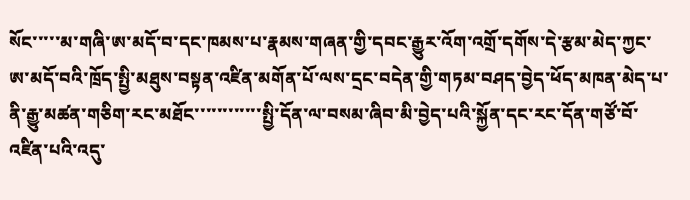སོང་་་་་མ་གཞི་ཨ་མདོ་བ་དང་ཁམས་པ་རྣམས་གཞན་གྱི་དབང་རྒྱུར་འོག་འགྲོ་དགོས་དེ་རྩམ་མེད་ཀྱང་ཨ་མདོ་བའི་ཁྲོད་སྤྱི་མཐུས་བསྟན་འཛིན་མགོན་པོ་ལས་དྲང་བདེན་གྱི་གཏམ་བཤད་བྱེད་ཕོད་མཁན་མེད་པ་ནི་རྒྱུ་མཚན་གཅིག་རང་མཐོང་་་་་་་་་་་་སྤྱི་དོན་ལ་བསམ་ཞིབ་མི་བྱེད་པའི་སྐྱོན་དང་རང་དོན་གཙོ་བོ་འཛིན་པའི་འདུ་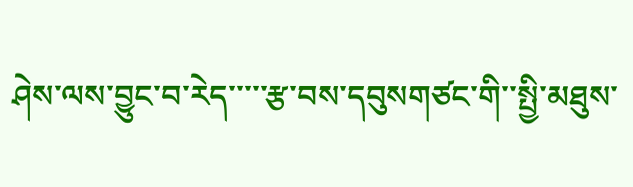ཤེས་ལས་བྱུང་བ་རེད་་་་་རྩ་བས་དབུསགཙང་གི་་སྤྱི་མཐུས་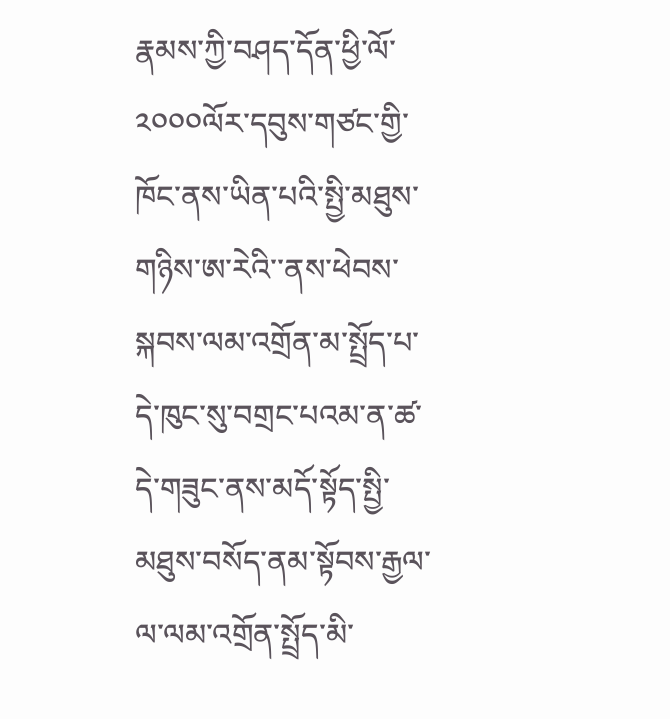རྣམས་ཀྱི་བཤད་དོན་ཕྱི་ལོ་༢༠༠༠ལོར་དབུས་གཙང་གྱི་ཁོང་ནས་ཡིན་པའི་སྤྱི་མཐུས་གཉིས་ཨ་རེའི་་ནས་ཕེབས་སྐབས་ལམ་འགྲོན་མ་སྤྲོད་པ་དེ་ཁུང་སུ་བགྲང་པའམ་ན་ཚ་དེ་གཟུང་ནས་མདོ་སྟོད་སྤྱི་མཐུས་བསོད་ནམ་སྟོབས་རྒྱལ་ལ་ལམ་འགྲོན་སྤྲོད་མི་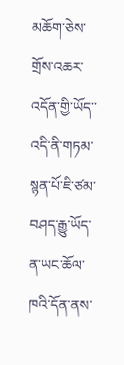མཆོག་ཅེས་གྲོས་འཆར་འདོན་གྱི་ཡོད་་འདི་ནི་གཏམ་སྙན་པོ་ཇི་ཙམ་བཤད་རྒྱུ་ཡོད་ན་ཡང་ཆོལ་ཁའི་དོན་ནས་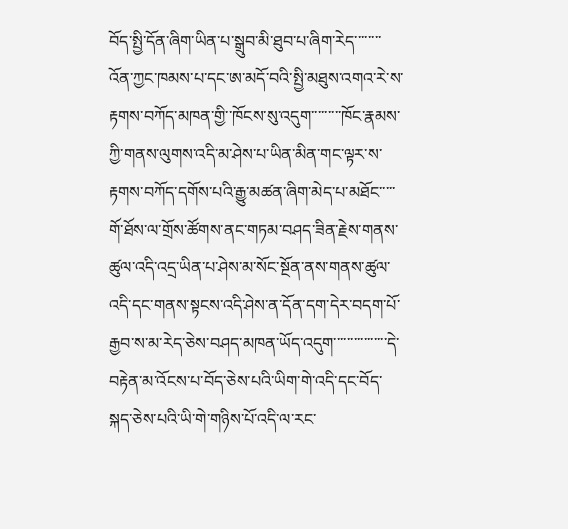བོད་སྤྱི་དོན་ཞིག་ཡིན་པ་སྒྲུབ་མི་ཐུབ་པ་ཞིག་རེད་་་་་་་་འོན་ཀྱང་ཁམས་པ་དང་ཨ་མདོ་བའི་སྤྱི་མཐུས་འགའ་རེ་ས་རྟགས་བཀོད་མཁན་གྱི་་ཁོངས་སུ་འདུག་་་་་་་་་ཁོང་རྣམས་ཀྱི་གནས་ལུགས་འདི་མ་ཤེས་པ་ཡིན་མིན་གང་ལྟར་ས་རྟགས་བཀོད་དགོས་པའི་རྒྱུ་མཚན་ཞིག་མེད་པ་མཐོང་་་་་གོ་ཐོས་ལ་གྲོས་ཚོགས་ནང་གཏམ་བཤད་ཟིན་རྗེས་གནས་ཚུལ་འདི་འདྲ་ཡིན་པ་ཤེས་མ་སོང་སྔོན་ནས་གནས་ཚུལ་འདི་དང་གནས་སྟངས་འདི་ཤེས་ན་དོན་དག་དེར་བདག་པོ་རྒྱབ་ས་མ་རེད་ཅེས་བཤད་མཁན་ཡོད་འདུག་་་་་་་་་་་་་་་་དེ་བརྟེན་མ་འོངས་པ་བོད་ཅེས་པའི་ཡིག་གེ་འདི་དང་བོད་སྐད་ཅེས་པའི་ཡི་གེ་གཉིས་པོ་འདི་ལ་རང་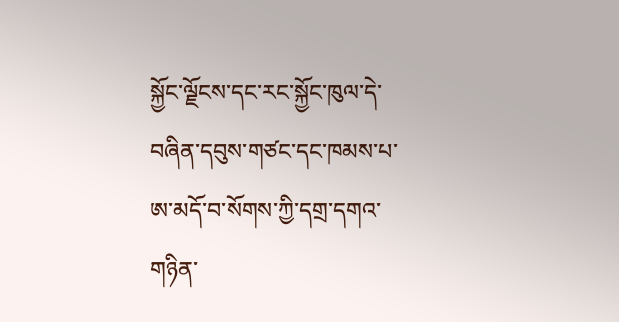སྐྱོང་ལྗོངས་དང་རང་སྐྱོང་ཁུལ་དེ་བཞིན་དབུས་གཙང་དང་ཁམས་པ་ཨ་མདོ་བ་སོགས་ཀྱི་དགྲ་དགའ་གཉིན་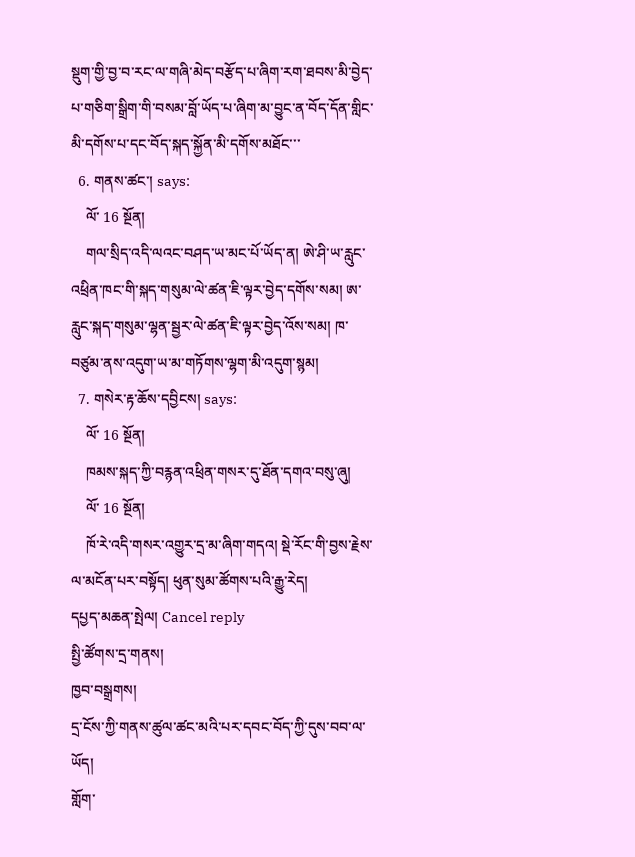སྡུག་གྱི་བྱ་བ་རང་ལ་གཞི་མེད་བརྩོད་པ་ཞིག་རག་ཐབས་མི་བྱེད་པ་གཅིག་སྒྲིག་གི་བསམ་བློ་ཡོད་པ་ཞིག་མ་བྱུང་ན་བོད་དོན་གླིང་མི་དགོས་པ་དང་བོད་སྐད་སྐྱོན་མི་དགོས་མཐོང་་་
  6. གནས་ཚང་། says:
    ལོ་ 16 སྔོན།
    གལ་སྲིད་འདི་ལའང་བཤད་ཡ་མང་པོ་ཡོད་ན། ཨེ་ཤི་ཡ་རླུང་འཕྲིན་ཁང་གི་སྐད་གསུམ་ལེ་ཚན་ཇི་ལྟར་བྱེད་དགོས་སམ། ཨ་རླུང་སྐད་གསུམ་ལྷན་སྦྱར་ལེ་ཚན་ཇི་ལྟར་བྱེད་འོས་སམ། ཁ་བཙུམ་ནས་འདུག་ཡ་མ་གཏོགས་ལྷག་མི་འདུག་སྙམ།
  7. གསེར་རྟ་ཆོས་དབྱིངས། says:
    ལོ་ 16 སྔོན།
    ཁམས་སྐད་ཀྱི་བརྙན་འཕྲིན་གསར་དུ་ཐོན་དགའ་བསུ་ཞུ།
    ལོ་ 16 སྔོན།
    ཁོ་རེ་འདི་གསར་འགྱུར་དྲ་མ་ཞིག་གདའ། སྡེ་རོང་གི་བྱས་རྗེས་ལ་མངོན་པར་བསྟོད། ཕུན་སུམ་ཚོགས་པའི་རྒྱུ་རེད།
དཔྱད་མཆན་སྤེལ། Cancel reply
སྤྱི་ཚོགས་དྲ་གནས།
ཁྱབ་བསྒྲགས།
དྲ་ངོས་ཀྱི་གནས་ཚུལ་ཚང་མའི་པར་དབང་བོད་ཀྱི་དུས་བབ་ལ་ཡོད།
གློག་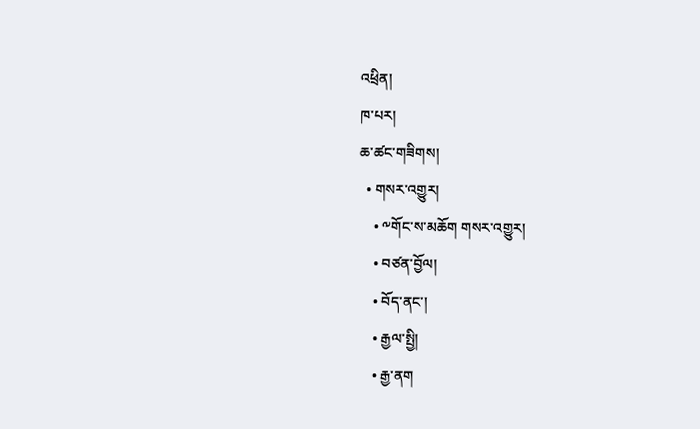འཕྲིན།
ཁ་པར།
ཆ་ཚང་གཟིགས།
  • གསར་འགྱུར།
    • ༸གོང་ས་མཆོག གསར་འགྱུར།
    • བཙན་བྱོལ།
    • བོད་ནང་།
    • རྒྱལ་སྤྱི།
    • རྒྱ་ནག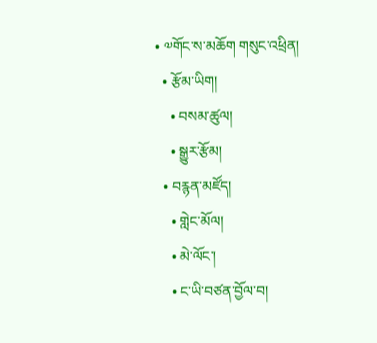• ༧གོང་ས་མཆོག གསུང་འཕྲིན།
  • རྩོམ་ཡིག།
    • བསམ་ཚུལ།
    • སྒྱུར་རྩོམ།
  • བརྙན་མཛོད།
    • གླེང་མོལ།
    • མེ་ལོང་།
    • ང་ཡི་བཙན་བྱོལ་བ།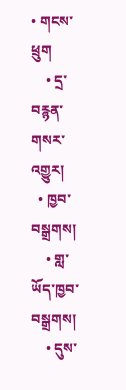• གངས་ཕྲུག
    • དྲ་བརྙན་གསར་འགྱུར།
  • ཁྱབ་བསྒྲགས།
    • གླ་ཡོད་ཁྱབ་བསྒྲགས།
    • དུས་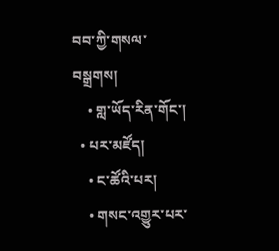བབ་ཀྱི་གསལ་བསྒྲགས།
    • གླ་ཡོད་རིན་གོང་།
  • པར་མཛོད།
    • ང་ཚོའི་པར།
    • གསང་འགྱུར་པར་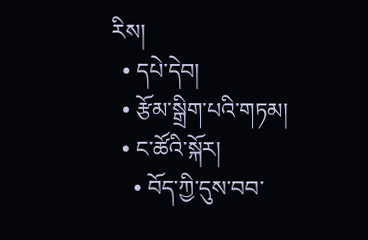རིས།
  • དཔེ་དེབ།
  • རྩོམ་སྒྲིག་པའི་གཏམ།
  • ང་ཚོའི་སྐོར།
    • བོད་ཀྱི་དུས་བབ་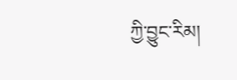ཀྱི་བྱུང་རིམ།